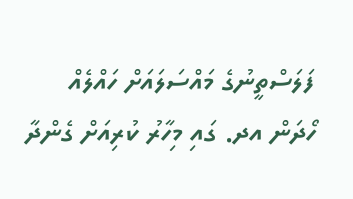ފަލަސްތީނުގެ މައްސަލައަށް ހައްލެއް ހޯދަން އދ. ގައި މިހާރު ކުރިއަށް ގެންދާ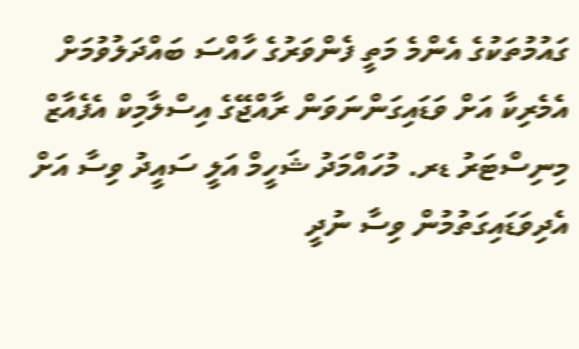ގައުމުތަކުގެ އެންމެ މަތީ ފެންވަރުގެ ހާއްސަ ބައްދަލުވުމަށް އެމެރިކާ އަށް ވަޑައިގަންނަވަން ރާއްޖޭގެ އިސްލާމިކް އެފެއާޒް މިނިސްޓަރު ޑރ. މުހައްމަދު ޝަހީމް އަލީ ސައީދު ވިސާ އަށް އެދިވަޑައިގަތުމުން ވިސާ ނުދީ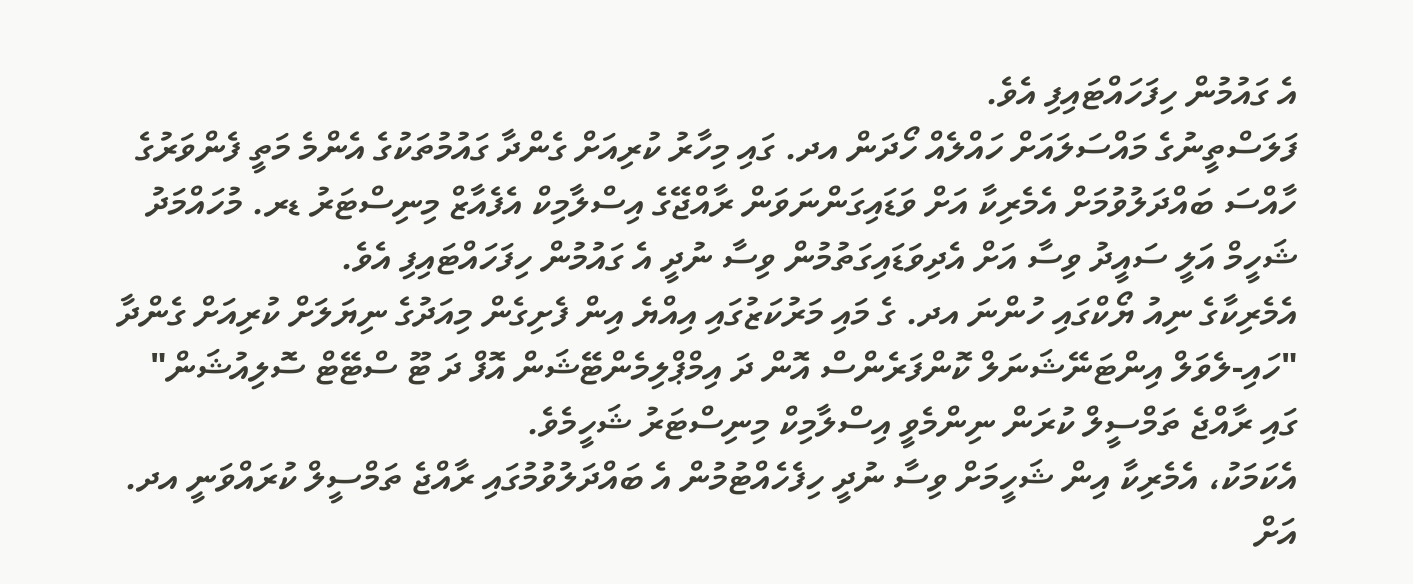އެ ގައުމުން ހިފަހައްޓައިފި އެވެ.
ފަލަސްތީނުގެ މައްސަލައަށް ހައްލެއް ހޯދަން އދ. ގައި މިހާރު ކުރިއަށް ގެންދާ ގައުމުތަކުގެ އެންމެ މަތީ ފެންވަރުގެ ހާއްސަ ބައްދަލުވުމަށް އެމެރިކާ އަށް ވަޑައިގަންނަވަން ރާއްޖޭގެ އިސްލާމިކް އެފެއާޒް މިނިސްޓަރު ޑރ. މުހައްމަދު ޝަހީމް އަލީ ސައީދު ވިސާ އަށް އެދިވަޑައިގަތުމުން ވިސާ ނުދީ އެ ގައުމުން ހިފަހައްޓައިފި އެވެ.
އެމެރިކާގެ ނިއު ޔޯކްގައި ހުންނަ އދ. ގެ މައި މަރުކަޒުގައި އިއްޔެ އިން ފެށިގެން މިއަދުގެ ނިޔަލަށް ކުރިއަށް ގެންދާ "ހައި-ލެވަލް އިންޓަނޭޝަނަލް ކޮންފަރެންސް އޮން ދަ އިމްޕްލިމެންޓޭޝަން އޮފް ދަ ޓޫ ސްޓޭޓް ސޮލިއުޝަން" ގައި ރާއްޖެ ތަމްސީލް ކުރަން ނިންމެވީ އިސްލާމިކް މިނިސްޓަރު ޝަހީމެވެ.
އެކަމަކު، އެމެރިކާ އިން ޝަހީމަށް ވިސާ ނުދީ ހިފެހެއްޓުމުން އެ ބައްދަލުވުމުގައި ރާއްޖެ ތަމްސީލް ކުރައްވަނީ އދ. އަށް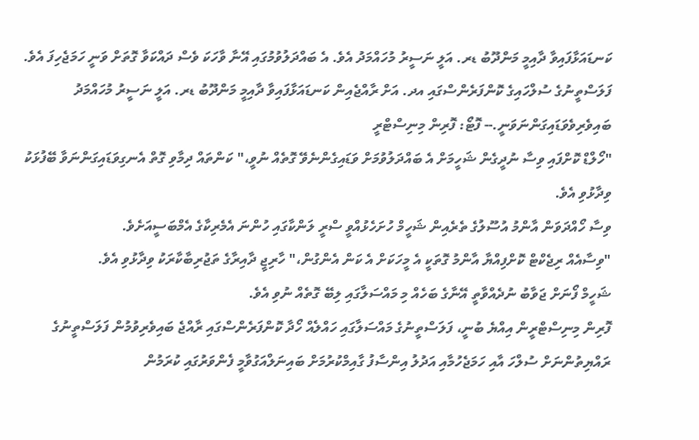ކަނޑައަޅާފައިވާ ދާއިމީ މަންދޫބު ޑރ. އަލީ ނަސީރު މުހައްމަދު އެވެ. އެ ބައްދަލުވުމުގައި އޭނާ ވާހަކަ ވެސް ދައްކަވާ ގޮތަށް ވަނީ ހަމަޖެހިފަ އެވެ.
ފަލަސްތީނުގެ ސުލްހައިގެ ކޮންފަރެންސްގައި އދ. އަށް ރާއްޖެއިން ކަނޑައަޅާފައިވާ ދާއިމީ މަންދޫބު ޑރ. އަލީ ނަސީރު މުހައްމަދު ބައިވެރިވެވަޑައިގަންނަވަނީ.-- ފޮޓޯ: ފޮރިން މިނިސްޓްރީ
"ހޯލްޑް ކޮށްފައި ވިސާ ނުދީގެން ޝަހީމަށް އެ ބައްދަލުވުމަށް ވަޑައިގެންނެވޭ ގޮތެއް ނުވީ،" ކަންތައް ދިމާވި ގޮތް އެނގިވަޑައިގަންނަވާ ބޭފުޅަކު ވިދާޅުވި އެވެ.
ވިސާ ހޯއްދަވަން އާންމު އުސޫލުގެ ތެރެއިން ޝަހީމް ހުށަހެޅުއްވީ ސްރީ ލަންކާގައި ހުންނަ އެމެރިކާގެ އެމްބަސީއަށެވެ.
"ވިސާއެއް ރިޖެކްޓް ކޮށްފިއްޔާ އާންމު ގޮތަކީ އެ މީހަކަށް އެ ކަން އެންގުން،" ހާރިޖީ ދާއިރާގެ ތަޖުރިބާކާރަކު ވިދާޅުވި އެވެ.
ޝަހީމް ފޯނަށް ޖަވާބު ނުދެއްވާތީ އޭނާގެ ބަހެއް މި މައްސަލާގައި ލިބޭ ގޮތެއް ނުވި އެވެ.
ފޮރިން މިނިސްޓްރީން އިއްޔެ ބުނީ، ފަލަސްތީނުގެ މައްސަލާގައި ހައްލެއް ހޯދާ ކޮންފަރެންސްގައި ރާއްޖެ ބައިވެރިވުމުން ފަލަސްތީނުގެ ރައްޔިތުންނަށް ސުލްހަ އާއި ހަމަޖެހުމާއި އަދުލު އިންސާފު ގާއިމްކުރުމަށް ބައިނަލްއަގުވާމީ ފެންވަރުގައި ކުރަމުން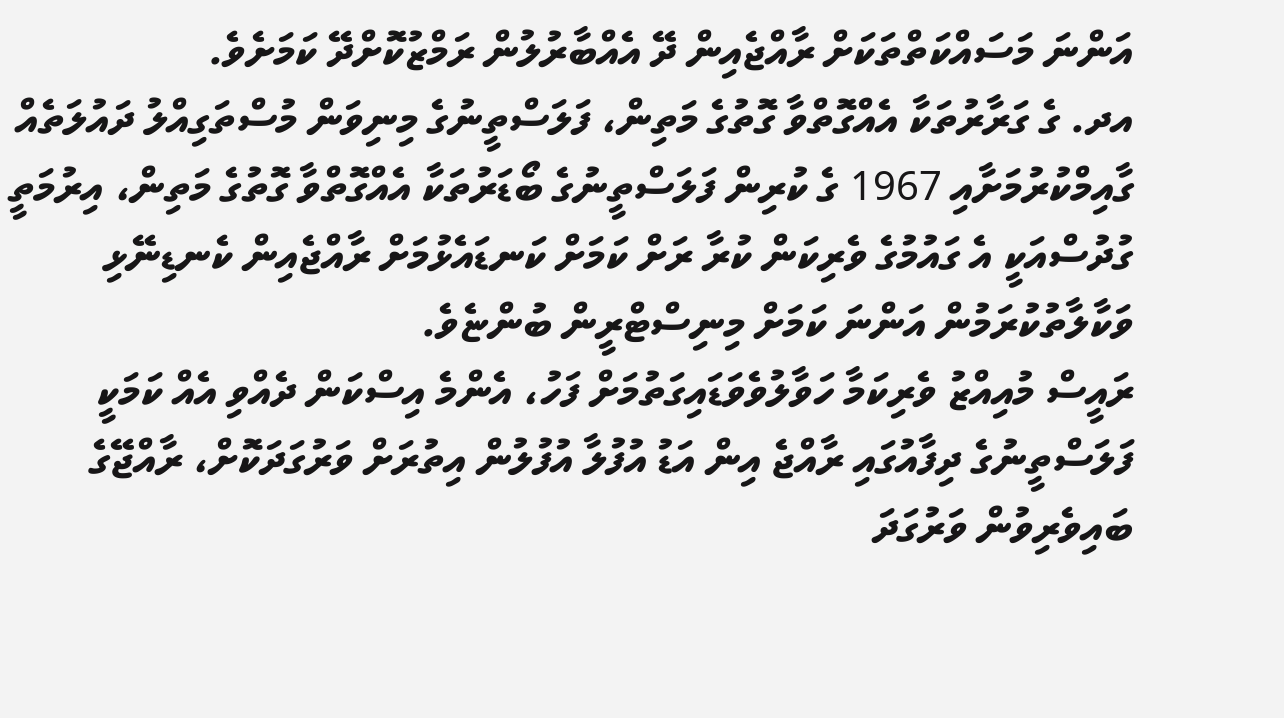އަންނަ މަސައްކަތްތަކަށް ރާއްޖެއިން ދޭ އެއްބާރުލުން ރަމްޒުކޮށްދޭ ކަމަށެވެ.
އދ. ގެ ގަރާރުތަކާ އެއްގޮތްވާ ގޮތުގެ މަތިން، ފަލަސްތީނުގެ މިނިވަން މުސްތަގިއްލު ދައުލަތެއް ގާއިމްކުރުމަށާއި 1967 ގެ ކުރިން ފަލަސްތީނުގެ ބޯޑަރުތަކާ އެއްގޮތްވާ ގޮތުގެ މަތިން، އިރުމަތީ ގުދުސްއަކީ އެ ގައުމުގެ ވެރިކަން ކުރާ ރަށް ކަމަށް ކަނޑައެޅުމަށް ރާއްޖެއިން ކެނޑިނޭޅި ވަކާލާތުކުރަމުން އަންނަ ކަމަށް މިނިސްޓްރީން ބުންޏެވެ.
ރައީސް މުއިއްޒު ވެރިކަމާ ހަވާލުވެވަޑައިގަތުމަށް ފަހު، އެންމެ އިސްކަން ދެއްވި އެއް ކަމަކީ ފަލަސްތީނުގެ ދިފާއުގައި ރާއްޖެ އިން އަޑު އުފުލާ އުފުލުން އިތުރަށް ވަރުގަދަކޮށް، ރާއްޖޭގެ ބައިވެރިވުން ވަރުގަދަ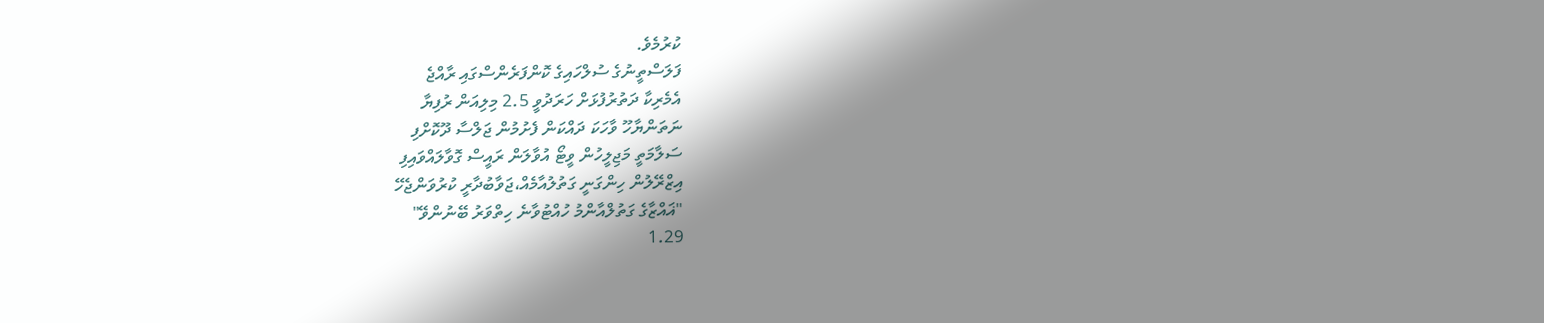ކުރުމެވެ.
ފަލަސްތީނުގެ ސުލްހައިގެ ކޮންފަރެންސްގައި ރާއްޖެ
އެމެރިކާ ދަތުރުފުޅަށް ހަރަދުވީ 2.5 މިލިއަން ރުފިޔާ
ނަތަންޔާހޫ ވާހަކަ ދައްކަން ފެށުމުން ޖަލްސާ ދޫކޮށްފި
ސަލާމަތީ މަޖިލީހުން ވީޓޯ އުވާލަން ރައީސް ގޮވާލައްވައިފި
އިޒްރޭލުން ހިންގަނީ ގަތުލުއާމެއް،ޖަވާބުދާރީ ކުރުވަންޖެހޭ
"ޣައްޒާގެ ގަތުލްއާންމު ހުއްޓުވާނެ ހިތްވަރު ބޭނުންވޭ"
1.29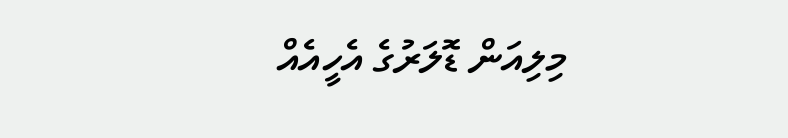މިލިއަން ޑޮލަރުގެ އެހީއެއް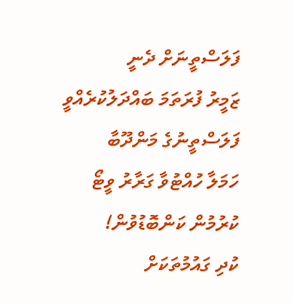ފަލަސްތީނަށް ދެނީ
ޒަމީރު ފުރަތަމަ ބައްދަލުކުރެއްވީ ފަލަސްތީނުގެ މަންދޫބާ
ހަމަލާ ހުއްޓުވާ ގަރާރު ވީޓޯ ކުރުމުން ކަންބޮޑުވުން!
ކުދި ގައުމުތަކަށް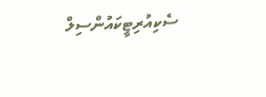ސެކިއުރިޓީކައުންސިލް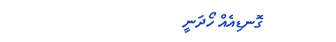ގޮނޑިއެއް ހޯދަނީ